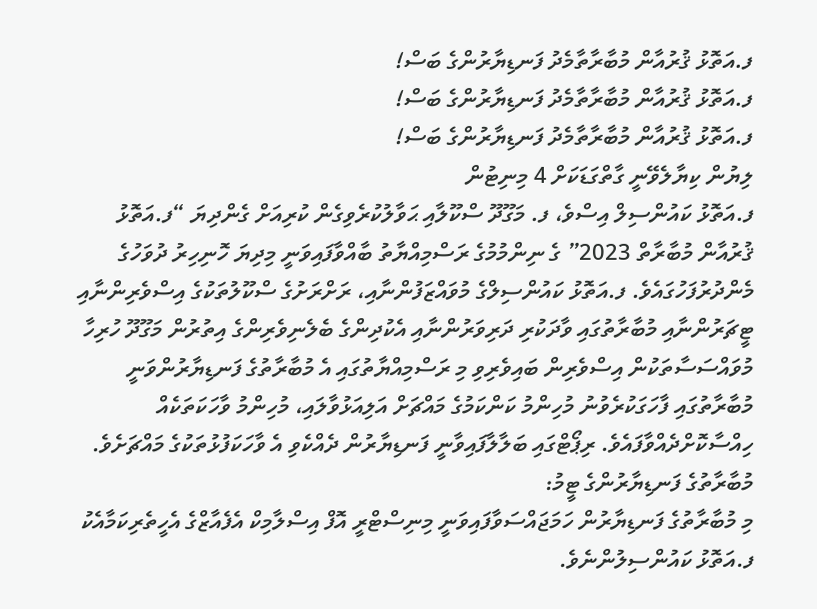ފ.އަތޮޅު ޤުރުއާން މުބާރާތާމެދު ފަނޑިޔާރުންގެ ބަސް!
ފ.އަތޮޅު ޤުރުއާން މުބާރާތާމެދު ފަނޑިޔާރުންގެ ބަސް!
ފ.އަތޮޅު ޤުރުއާން މުބާރާތާމެދު ފަނޑިޔާރުންގެ ބަސް!
ލިޔުން ކިޔާލެވޭނީ ގާތްގަޑަކަށް 4 މިނިޓުން
ފ.އަތޮޅު ކައުންސިލް އިސްވެ، ފ. މަގޫދޫ ސްކޫލާއި ޙަވާލުކުރެވިގެން ކުރިއަށް ގެންދިޔަ “ފ.އަތޮޅު ޤުރުއާން މުބާރާތް 2023” ގެ ނިންމުމުގެ ރަސްމިއްޔާތު ބާއްވާފައިވަނީ މިދިޔަ ހޮނިހިރު ދުވަހުގެ މެންދުރުފަހުގައެވެ. ފ.އަތޮޅު ކައުންސިލްގެ މުވައްޒަފުންނާއި، ރަށްރަށުގެ ސްކޫލުތަކުގެ އިސްވެރިންނާއި ޓީޗަރުންނާއި މުބާރާތުގައި ވާދަކުރި ދަރިވަރުންނާއި އެކުދިންގެ ބެލެނިވެރިންގެ އިތުރުން މަގޫދޫ ހުރިހާ މުވައްސަސާތަކުން އިސްވެރިން ބައިވެރިވި މި ރަސްމިއްޔާތުގައި އެ މުބާރާތުގެ ފަނޑިޔާރުންވަނީ މުބާރާތުގައި ފާހަގަކުރެވުނު މުހިންމު ކަންކަމުގެ މައްޗަށް އަލިއަޅުވާލައި، މުހިންމު ވާހަކަތަކެއް ހިއްސާކޮށްދެއްވާފައެވެ. ރިޕޯޓްގައި ބަލާލާފައިވާނީ ފަނޑިޔާރުން ދެއްކެވި އެ ވާހަކަފުޅުތަކުގެ މައްޗަށެވެ.
މުބާރާތުގެ ފަނޑިޔާރުންގެ ޓީމު:
މި މުބާރާތުގެ ފަނޑިޔާރުން ހަމަޖައްސަވާފައިވަނީ މިނިސްޓްރީ އޮފް އިސްލާމިކް އެފެއާޒްގެ އެހީތެރިކަމާއެކު ފ.އަތޮޅު ކައުންސިލުންނެވެ.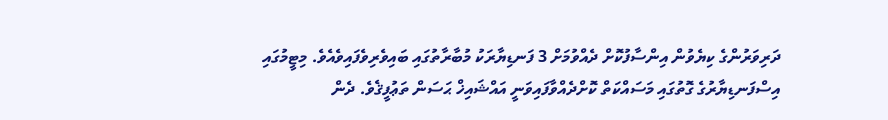ދަރިވަރުންގެ ކިޔެވުން އިންސާފުކޮށް ދެއްވުމަށް 3 ފަނޑިޔާރަކު މުބާރާތުގައި ބައިވެރިވެފައިވެއެވެ. މިޓީމުގައި އިސްފަނޑިޔާރުގެ ގޮތުގައި މަސައްކަތް ކޮށްދެއްވާފައިވަނީ އައްޝައިޚް ޙަސަން ތަޢުފީޤެވެ. ދެން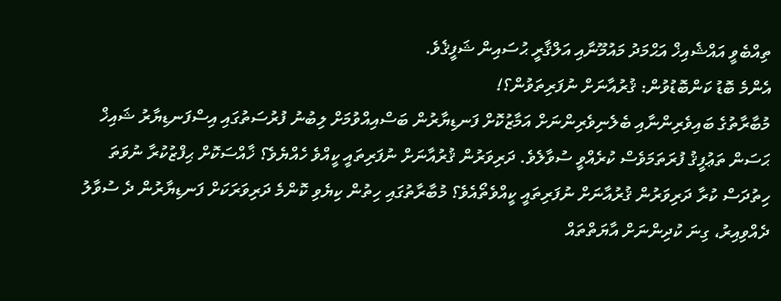ތިއްބެވީ އައްޝެއިޚް އަޙްމަދު މައުމޫނާއި އަލްޤާރީ ޙުސައިން ޝަފީޤެވެ.
އެންމެ ބޮޑު ކަންބޮޑުވުން: ޤުރުއާނަށް ނުފަރިތަވުން؟!
މުބާރާތުގެ ބައިވެރިންނާއި ބެލެނިވެރިންނަށް އަމާޒުކޮށް ފަނޑިޔާރުން ބަސްއިއްވުމަށް ލިބުނު ފުރުސަތުގައި އިސްފަނޑިޔާރު ޝައިޚް ޙަސަން ތަޢުފީޤު ފުރަތަމަވެސް ކުރެއްވީ ސުވާލެވެ. ދަރިވަރުން ޤުރުއާނަށް ނުފަރިތައީ ކީއްވެ ހެއްޔެވެ؟ ޚާއްސަކޮށް ޙިފްޒުކުރާ ނުވަތަ ހިތުދަސް ކުރާ ދަރިވަރުން ޤުރުއާނަށް ނުފަރިތައީ ކީއްވެތޯއެވެ؟ މުބާރާތުގައި ހިތުން ކިޔެވި ކޮންމެ ދަރިވަރަކަށް ފަނޑިޔާރުން ދެ ސުވާލު ދެއްވިއިރު، ގިނަ ކުދިންނަށް އާޔަތްތައް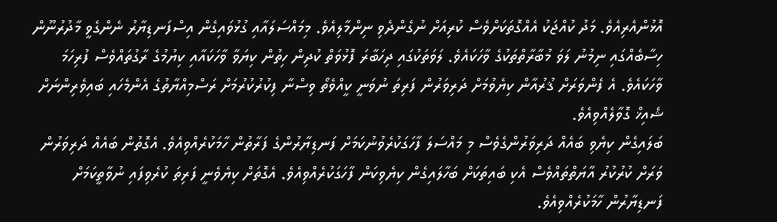އޮޅުންއެރިއެވެ. މަދު ކުއްޖަކު އެއްގޮތަކަށްވެސް ކުރިއަށް ނުގެންދެވި ނިންމާލިއެވެ. މިމައްސަލައާއި ގުޅުވައިގެން އިސްފަނޑިޔާރު ނެންގެވީ މާދުރުނޫން ހިސާބެއްގައި ނިމުނު ލަވަ މުބާރާތްތަކުގެ ވާހަކައެވެ. ލަވަތަކުގައި ދިހަބާރަ ފޮޅުވަތް ކުދިން ހިތުން ކިޔަވާ ވާހަކައާއި ކިޔުމުގެ ރާގުތައްވެސް ފުރިހަމަ ވާހަކައެވެ. އެ ފެންވަރަށް ޤުރުއާން ކިޔެވުމަށް ދަރިވަރުން ފަރިތަ ނުވަނީ ކީއްވެތޯ ވިސްނާ ފިކުރުކުރުމަށް ރަސްމިއްޔާތުގެ އެންމެހައި ބައިވެރިންނަށް ޝެއިޚް ގޮވާލެއްވިއެވެ.
ބަލައިގެން ކިޔެވި ބައެއް ދަރިވަރުންގެވެސް މި މައްސަލަ ފާހަގަކުރެވުނުކަމަށް ފަނޑިޔާރުންގެ ފަރާތުން ހާމަކުރެއްވިއެވެ. އެގޮތުން ބައެއް ދަރިވަރުން ވަރަށް ކުރުކުރު އާޔަތްތައްވެސް އެކި ބައިތަކަށް ބަހާލައިގެން ކިޔެވިކަން ފާހަގަކުރެއްވިއެވެ. އެގޮތަށް ކިޔެވެނީ ފަރިތަ ކުރެވިފައި ނުވާތީކަމަށް ފަނޑިޔާރުން ހާމަކުރެއްވިއެވެ.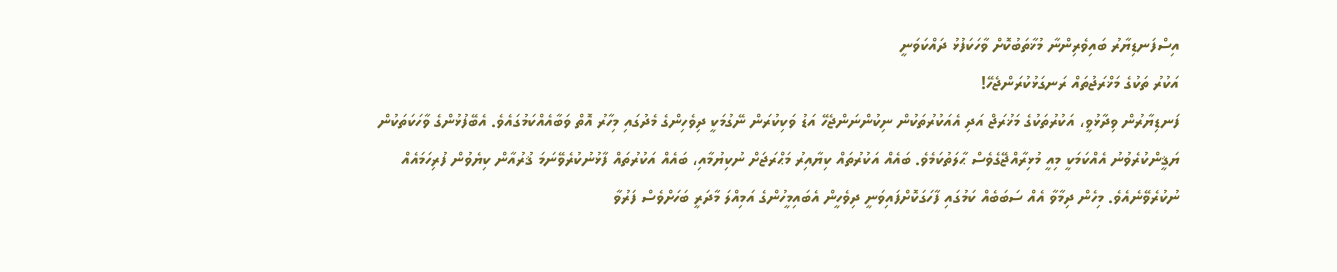އިސްފަނޑިޔާރު ބައިވެރިންނާ މުޚާތަބުކޮށް ވާހަކަފުޅު ދައްކަވަނީ
އަކުރު ތަކުގެ މަޚްރަޖުތައް ރަނގަޅުކުރަންޖެހޭ!
ފަނޑިޔާރުން ވިދާޅުވީ، އަކުރުތަކުގެ މަޚުރަޖް އަދި އެއަކުރުތަކުން ނިކުންނަންޖެހޭ އަޑު ވަކިކުރަން ނޭގުމަކީ ދިވެހިންގެ މެދުގައި މިހާރު އޮތް ވަބާއެއްކަމުގައެވެ. އެބޭފުޅުންގެ ވާހަކަތަކުން ޔަޤީންކުރެވުނު އެއްކަމަކީ މިއީ މުޅިރާއްޖޭގެވެސް ޙާލަތުކަމެވެ. ބައެއް އަކުރުތައް ކިޔާއިރު މަޙްރަޖަށް ނުކިޔުމާއި، ބައެއް އަކުރުތައް ފާޅުނުކުރެވޭނަމަ ޤުރުއާން ކިޔެވުން ފުރިހަމައެއް ނުކުރެވޭނެއެވެ. މިހެން ދިމާވާ އެއް ސަބަބެއް ކަމުގައި ފާހަގަކޮށްފައިވަނީ ދިވެހީން އެބައިމީހުންގެ އަމިއްލަ މާދަރީ ބަހަށްވެސް ފަރުވާ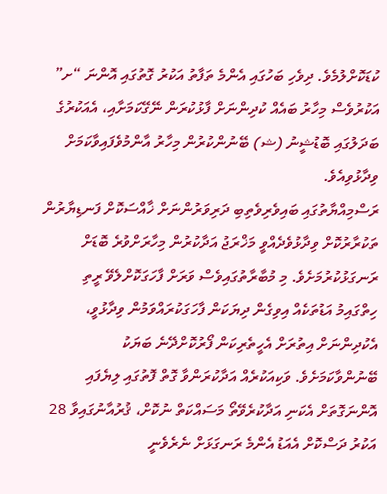ކުޑަކޮށްލުމެވެ. ދިވެހި ބަހުގައި އެންމެ ތަފާތު އަކުރު ގޮތުގައި އޮންނަ “ށ” އަކުރުވެސް މިހާރު ބައެއް ކުދިންނަށް ފާޅުކުރަން ނޭގޭކަމަށާއި، އެއަކުރުގެ ބަދަލުގައި ބޮޑުޝީނު (ޝ) ބޭނުންކުރުން މިހާރު އާންމުވެފައިވާކަމަށް ވިދާޅުވިއެވެ.
ރަސްމިއްޔާތުގައި ބައިވެރިވެތިބި ދަރިވަރުންނަށް ޚާއްސަކޮށް ފަނޑިޔާރުން ތަކުރާރުކޮށް ވިދާޅުވެދެއްވީ މަޚްރަޖު އަދާކުރުން މިހާރަށްވުރެ ބޮޑަށް ރަނގަޅުކުރުމަށެވެ. މި މުބާރާތުގައިވެސް ވަރަށް ފާހަގަކޮށްލެވޭ ރީތި ހިތްގައިމު އަޑުތަކެއް އިވިގެން ދިޔަކަން ފާހަގަކުރައްވަމުން ވިދާޅުވީ، އެކުދިންނަށް އިތުރަށް އެހީތެރިކަން ފޯރުކޮށްދޭނެ ބަޔަކު ބޭނުންވާކަމަށެވެ. ވަކިއަކުރެއް އަދާކުރަންވާ ގޮތް ފޮތުގައި ލިޔެފައި އޮންނަގޮތަށް އެކަނި އަދާކުރެވޭތޯ މަސައްކަތް ނުކޮށް، ޤުރުއާނުގައިވާ 28 އަކުރު ދަސްކޮށް އެއަޑު އެންމެ ރަނގަޅަށް ނެރެވެނީ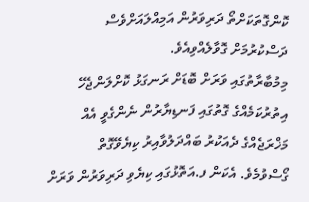ކޮންގޮތަކަށްތޯ ދަރިވަރުން އަމިއްލައަށްވެސް ދަސްކުރުމަށް ގޮވާލެއްވިއެވެ.
މިމުބާރާތުގައި ވަރަށް ބޮޑަށް ރަނގަޅު ކޮށްލަންޖެހޭ އިތުރުކަމެއްގެ ގޮތުގައި ފަނޑިޔާރުން ނެންގެވީ އެއް މަޚްރަޖެއްގެ ދެއަކުރު ބައްދަލުވާއިރު ކިޔެވޭގޮތް ގޯސްވުމެވެ. އެކަން ފ.އަތޮޅުގައި ކިޔެވި ދަރިވަރުން ވަރަށް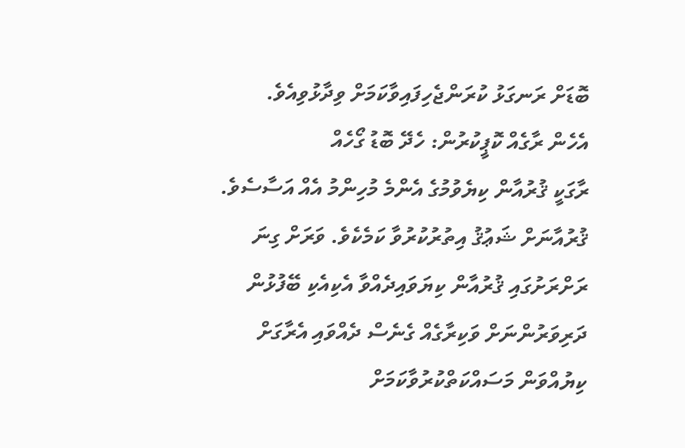ބޮޑަށް ރަނގަޅު ކުރަންޖެހިފައިވާކަމަށް ވިދާޅުވިއެވެ.
އެހެން ރާގެއް ކޮޕީކުރުން: ހެދޭ ބޮޑު ގޯހެއް
ރާގަކީ ޤުރުއާން ކިޔެވުމުގެ އެންމެ މުހިންމު އެއް އަސާސެވެ. ޤުރުއާނަށް ޝަޢުޤު އިތުރުކުރުވާ ކަމެކެވެ. ވަރަށް ގިނަ ރަށްރަށުގައި ޤުރުއާން ކިޔަވައިދެއްވާ އެކިއެކި ބޭފުޅުން ދަރިވަރުންނަށް ވަކިރާގެއް ގެނެސް ދެއްވައި އެރާގަށް ކިޔުއްވަން މަސައްކަތްކުރުވާކަމަށް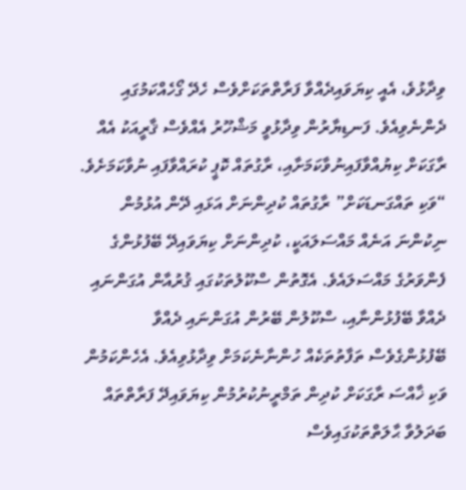ވިދާޅުވެ، އެއީ ކިޔަވައިދެއްވާ ފަރާތްތަކަށްވެސް ހެދޭ ގޯހެއްކަމުގައި ދެންނެވިއެވެ. ފަނޑިޔާރުން ވިދާޅުވީ މަޝްހޫރު އެއްވެސް ޤާރީއަކު އެއް ރާގަކަށް ކިޔުއްވާފައިނުވާކަމަށާއި، ރާގުތައް ކޮޕީ ކުރައްވާފައި ނުވާކަމަށެވެ.
“ވަކި ތައްގަނޑަކަށް” ރާގުތައް ކުދިންނަށް އަޅައި ދޭން އުޅުމުން ނިކުންނަ އަނެއް މައްސަލައަކީ، ކުދިންނަށް ކިޔަވައިދޭ ބޭފުޅުންގެ ފެންވަރުގެ މައްސަލައެވެ. އެގޮތުން ސްކޫލުތަކުގައި ޤުރުއާން އުގަންނައި ދެއްވާ ބޭފުޅުންނާއި، ސްކޫލުން ބޭރުން އުގަންނައި ދެއްވާ ބޭފުޅުންގެވެސް ތަފާތުތަކެއް ހުންނާނެކަމަށް ވިދާޅުވިއެވެ. އެހެންކަމުން ވަކި ޚާއްސަ ރާގަކަށް ކުދިން ތަމްރީނުކުރުމުން ކިޔަވައިދޭ ފަރާތްތައް ބަދަލުވާ ޙާލަތްތަކުގައިވެސް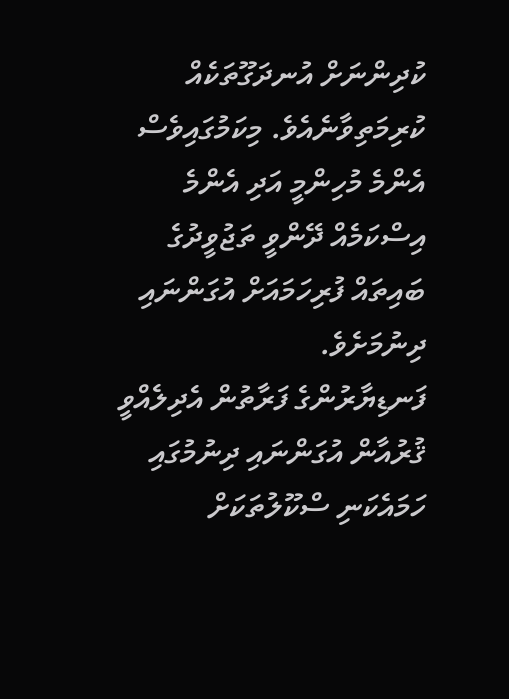ކުދިންނަށް އުނދަގޫތަކެއް ކުރިމަތިވާނެއެވެ. މިކަމުގައިވެސް އެންމެ މުހިންމީ އަދި އެންމެ އިސްކަމެއް ދޭންވީ ތަޖުވީދުގެ ބައިތައް ފުރިހަމައަށް އުގަންނައި ދިނުމަށެވެ.
ފަނޑިޔާރުންގެ ފަރާތުން އެދިލެއްވީ ޤުރުއާން އުގަންނައި ދިނުމުގައި ހަމައެކަނި ސްކޫލުތަކަށް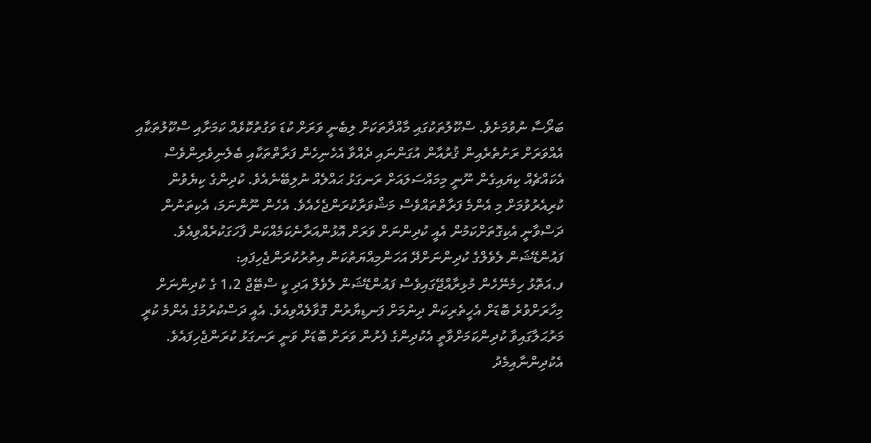ބަރޯސާ ނުވުމަށެވެ. ސްކޫލުތަކުގައި މާއްދާތަކަށް ލިބެނީ ވަރަށް ކުޑަ ވަގުތުކޮޅެއް ކަމަށާއި ސްކޫލުތަކާއި އެއްވަރަށް ރަށުތެރެއިން ޤުރުއާން އުގަންނައި ދެއްވާ އެހެނިހެން ފަރާތްތަކާއި ބެލެނިވެރިންވެސް އެކައްޗެއް ކިޔައިގެން ނޫނީ މިމައްސަލައަށް ރަނގަޅު ޙައްލެއް ނުލިބޭނެއެވެ. ކުދިންގެ ކިޔެވުން ކުރިއެރުވުމަށް މި އެންމެ ފަރާތްތައްވެސް މަޝްވަރާކުރަންޖެހެއެވެ. އެހެން ނޫންނަމަ، އެކިތަނުން ދަސްވާނީ އެކިގޮތަށްކަމުން އެއީ ކުދިންނަށް ވަރަށް އޮޅުންއަރާނެކަމެއްކަން ފާހަގަކުރެއްވިއެވެ.
ފައުންޑޭޝަން ލެވެލްގެ ކުދިންނަށްދޭ އަހަންމިއްޔަތުކަން އިތުރުކުރަންޖެހިފައި:
ފ.އަތޮޅު ހިމެނޭހެން މުޅިރާއްޖޭގައިވެސް ފައުންޑޭޝަން ލެވެލް އަދި ކީ ސްޓޭޖް 1،2 ގެ ކުދިންނަށް މިހާރަށްވުރެ ބޮޑަށް އެހީތެރިކަން ދިނުމަށް ފަނޑިޔާރުން ގޮވާލެއްވިއެވެ. އެއީ ދަސްކުރުމުގެ އެންމެ ކުރީ މަރުޙަލާގައިވާ ކުދިންކަމަށްވާތީ އެކުދިންގެ ފެށުން ވަރަށް ބޮޑަށް ވަނީ ރަނގަޅު ކުރަންޖެހިފައެވެ. އެކުދިންނާއިމެދު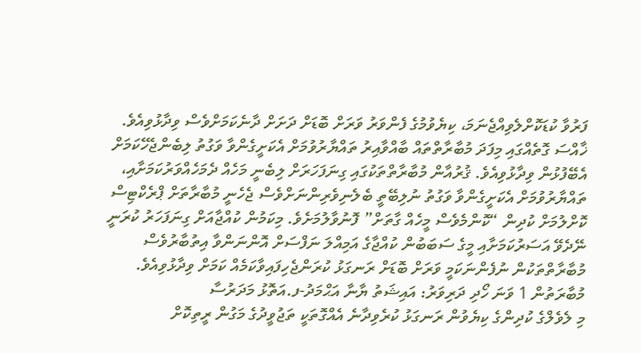ފަރުވާ ކުޑަކޮށްލެވިއްޖެނަމަ، ކިޔެވުމުގެ ފެންވަރު ވަރަށް ބޮޑަށް ދަށަށް ދާނެކަމަށްވެސް ވިދާޅުވިއެވެ.
ޚާއްސަ ގޮތެއްގައި މިފަދަ މުބާރާތްތައް ބާއްވާއިރު ތައްޔާރުވުމަށް އެކަށީގެންވާ ވަގުތު ލިބެންޖެހޭކަމަށް އެބޭފުޅުން ވިދާޅުވިއެވެ. ޤުރުއާން މުބާރާތްތަކުގައި ގިނަފަހަރަށް ލިބެނީ މަހެއް ދެމަހެއްވަރުކަމަށާއި، ތައްޔާރުވުމަށް އެކަށީގެންވާ ވަގުތު ނުލިބޭތީ ބެލެނިވެރިންނަށްވެސް ޖެހެނީ މުބާރާތަށް ޕްރެކްޓިސް ކޮށްލުމަށް ކުދިން “ކޮންމެވެސް މީހެއް ގާތަށް” ފޮނުވާލުމަށެވެ. މިކަމުން ކުއްޖާއަށް ގިނަފަހަރު ކުރަނީ ނޭދެވޭ އަސަރުކަމަށާއި މީގެ ސަބަބުން ކުއްޖާގެ އަމިއްލަ ނަފްސަށް އޮންނަންވާ އިތުބާރުވެސް މުބާރާތްތަކުން ނުފެންނަކަމީ ވަރަށް ބޮޑަށް ރަނގަޅު ކުރަންޖެހިފައިވާކަމެއް ކަމަށް ވިދާޅުވިއެވެ.
މުބާރަތުން 1 ވަނަ ހޯދި ދަރިވަރު: އައިޝަތު ޔާނާ އަޙްމަދު-ފ.އަތޮޅު މަދަރުސާ
މި ލެވެލްގެ ކުދިންގެ ކިޔެވުން ރަނގަޅު ކުރެވިދާނެ އެއްގޮތަކީ ތަޖުވީދުގެ މަގުން ރީތިކޮށް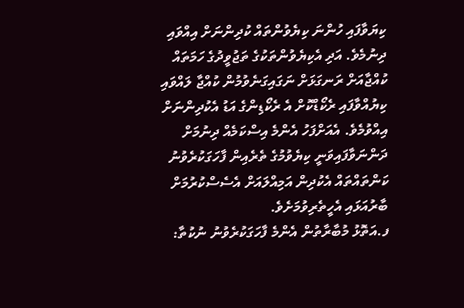ކިޔަވާފައި ހުންނަ ކިޔެވުންތައް ކުދިންނަށް އިއްވައި ދިނުމެވެ. އަދި އެކިޔެވުންތަކުގެ ތަޖުވީދުގެ ހަމަތައް ކުއްޖާއަށް ރަނގަޅަށް ނަގައިގަނެވުމުން ކުއްޖާ ލައްވައި ކިޔުއްވާފައި ރެކޯޑްކޮށް އެ ރެކޯޑިންގެ އަޑު އެކުދިންނަށް އިއްވުމެވެ. އެއަށްފަހު އެންމެ އިސްކަމެއް ދިނުމަށް ދަންނަވާފައިވަނީ ކިޔެވުމުގެ ތެރެއިން ފާހަގަކުރެވުނު ކަންތައްތައް އެކުދިން އަމިއްލައަށް އެސެސްކުރުމަށް ބާރުއަޅައި އެހީތެރިވުމަށެވެ.
ފ.އަތޮޅު މުބާރާތުން އެންމެ ފާހަގަކުރެވުނު ނުކުތާ: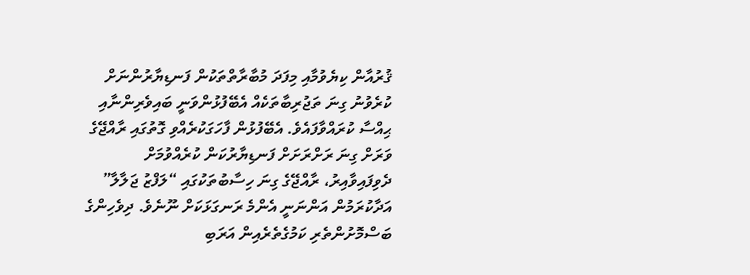ޤުރުއާން ކިޔެވުމާއި މިފަދަ މުބާރާތްތަކުން ފަނޑިޔާރުންނަށް ކުރެވުނު ގިނަ ތަޖުރިބާތަކެއް އެބޭފުޅުންވަނީ ބައިވެރިންނާއި ޙިއްސާ ކުރައްވާފައެވެ. އެބޭފުޅުން ފާހަގަކުރެއްވި ގޮތުގައި ރާއްޖޭގެ ވަރަށް ގިނަ ރަށްރަށަށް ފަނޑިޔާރުކަން ކުރެއްވުމަށް ދެވިފައިވާއިރު، ރާއްޖޭގެ ގިނަ ހިސާބުތަކުގައި “ލަފްޒު ޖަލާލާ” އަދާކުރަމުން އަންނަނީ އެންމެ ރަނގަޅަކަށް ނޫނެވެ. ދިވެހިންގެ ބަސްމޮށުންތެރި ކަމުގެތެރެއިން އަރަބި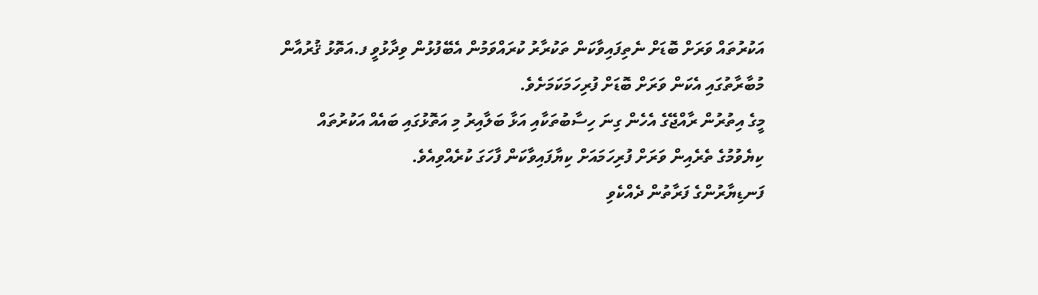އަކުރުތައް ވަރަށް ބޮޑަށް ނެތިފައިވާކަން ތަކުރާރު ކުރައްވަމުން އެބޭފުޅުން ވިދާޅުވީ ފ.އަތޮޅު ޤުރުއާން މުބާރާތުގައި އެކަން ވަރަށް ބޮޑަށް ފުރިހަމަކަމަށެވެ.
މީގެ އިތުރުން ރާއްޖޭގެ އެހެން ގިނަ ހިސާބުތަކާއި އަޅާ ބަލާއިރު މި އަތޮޅުގައި ބައެއް އަކުރުތައް ކިޔެވުމުގެ ތެރެއިން ވަރަށް ފުރިހަމައަށް ކިޔާފައިވާކަން ފާހަގަ ކުރެއްވިއެވެ.
ފަނޑިޔާރުންގެ ފަރާތުން ދެއްކެވި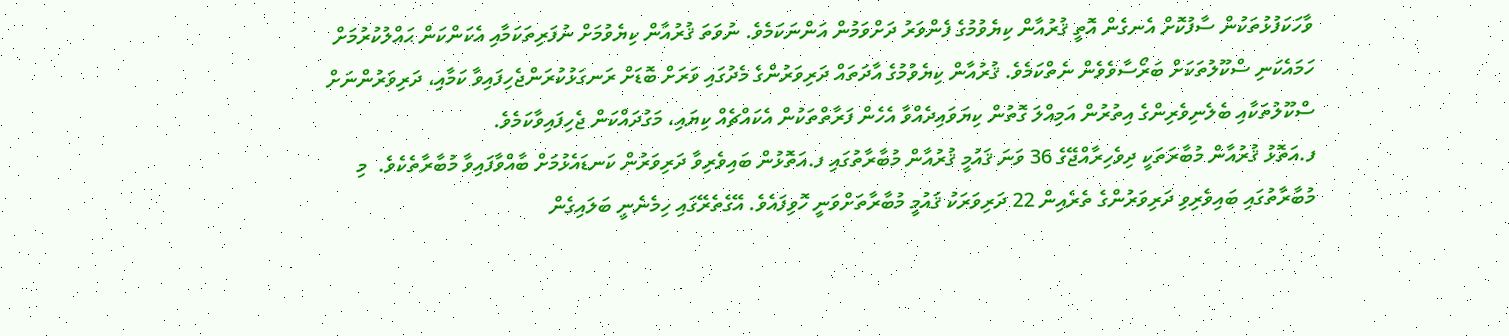ވާހަކަފުޅުތަކުން ސާފުކޮށް އެނގެން އޮތީ ޤުރުއާން ކިޔެވުމުގެ ފެންވަރު ދަށްވަމުން އަންނަކަމެވެ. ނުވަތަ ޤުރުއާން ކިޔެވުމަށް ނުފަރިތަކަމާއި އެކަންކަން ޙައްލުކުރުމަށް ހަމައެކަނި ސްކޫލުތަކަށް ބަރޯސާވެވެން ނެތްކަމެވެ. ޤުރުއާން ކިޔެވުމުގެ އާދަތައް ދަރިވަރުންގެ މެދުގައި ވަރަށް ބޮޑަށް ރަނގަޅުކުރަންޖެހިފައިވާ ކަމާއި، ދަރިވަރުންނަށް ސްކޫލުތަކާއި ބެލެނިވެރިންގެ އިތުރުން އަމިއްލަ ގޮތުން ކިޔަވައިދެއްވާ އެހެން ފަރާތްތަކުން އެކައްޗެއް ކިޔައި، މަގުދައްކަން ޖެހިފައިވާކަމެވެ.
ފ.އަތޮޅު ޤުރުއާން މުބާރަތަކީ ދިވެހިރާއްޖޭގެ 36 ވަނަ ޤައުމީ ޤުރުއާން މުބާރާތުގައި ފ.އަތޮޅުން ބައިވެރިވާ ދަރިވަރުން ކަނޑައެޅުމަށް ބާއްވާފައިވާ މުބާރާތެކެވެ.  މި މުބާރާތުގައި ބައިވެރިވި ދަރިވަރުންގެ ތެރެއިން 22 ދަރިވަރަކު ޤައުމީ މުބާރާތަށްވަނީ ހޮވިފައެވެ. އޭގެތެރޭގައި ހިމެނެނީ ބަލައިގެން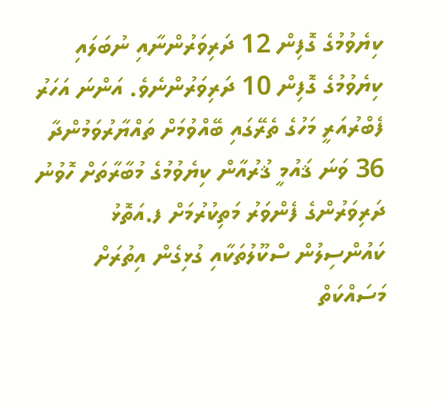ކިޔެވުމުގެ ގޮފިން 12 ދަރިވަރުންނާއި ނުބަލައި ކިޔެވުމުގެ ގޮފިން 10 ދަރިވަރުންނެވެ. އަންނަ އަހަރު ފެބްރުއަރީ މަހުގެ ތެރޭގައި ބޭއްވުމަށް ތައްޔާރުވަމުންދާ 36 ވަނަ ޤައުމީ ޤުރުއާން ކިޔެވުމުގެ މުބާރާތަށް ހޮވުނު ދަރިވަރުންގެ ފެންވަރު މަތިކުރުމަށް ފ.އަތޮޅު ކައުންސިލުން ސްކޫލުތަކާއި ގުޅިގެން އިތުރަށް މަސައްކަތް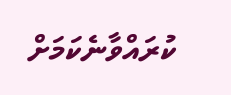ކުރައްވާނެކަމަށް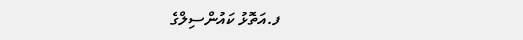ފ.އަތޮޅު ކައުންސިލްގެ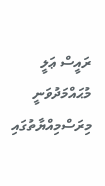ރައީސް ޢަލީ މުޙައްމަދުވަނީ މިރަސްމިއްޔާތުގައި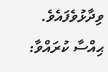ވިދާޅުވެފައެވެ.
ޙިއްސާ ކުރައްވާ: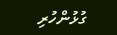ގުޅުންހުރި